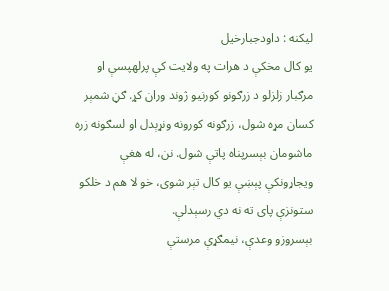لیکنه : داودجبارخیل
یو کال مخکې د هرات په ولایت کې پرلهپسې او مرګبار زلزلو د زرګونو کورنیو ژوند وران کړ. ګڼ شمېر کسان مړه شول، زرګونه کورونه ونړېدل او لسګونه زره ماشومان بېسرپناه پاتې شول. نن، له هغې ویجاړونکې پېښې یو کال تېر شوی، خو لا هم د خلکو ستونزې پای ته نه دي رسېدلې.
بېسروزو وعدې، نیمګړې مرستې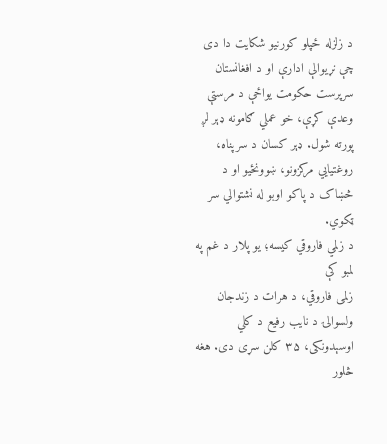د زلزله ځپلو کورنیو شکایت دا دی چې نړيوالې ادارې او د افغانستان سرپرست حکومت یواځې د مرستې وعدې کړې، خو عملي ګامونه ډېر لږ پورته شول. ډېر کسان د سرپناه، روغتیايي مرکزونو، ښوونځیو او د څښاک د پاکو اوبو له نشتوالي سر ټکوي.
د زلمي فاروقي کیسه؛ یو پلار د غم په لمبو کې
زلمی فاروقي، د هرات د زندجان ولسوالۍ د نایب رفیع د کلي اوسېدونکی، ۳۵ کلن سړی دی. هغه څلور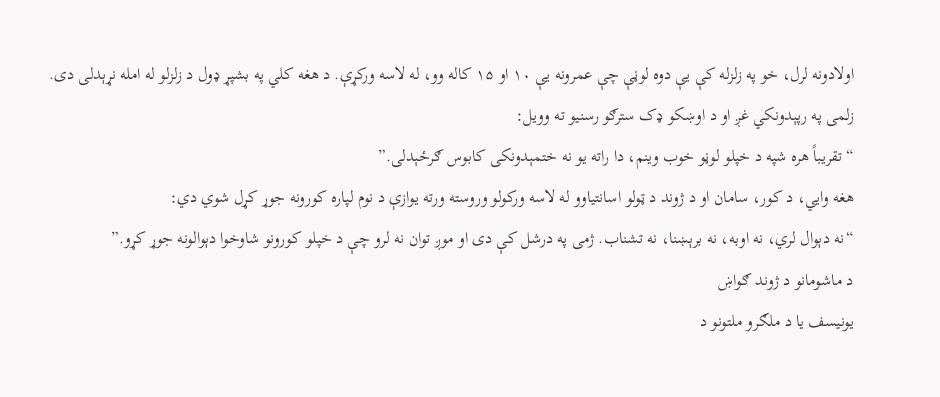اولادونه لرل، خو په زلزله کې یې دوه لوڼې چې عمرونه یې ۱۰ او ۱۵ کاله وو، له لاسه ورکړې. د هغه کلي په بشپړ ډول د زلزلو له امله نړېدلی دی.
زلمی په رپېدونکي غږ او د اوښکو ډک سترګو رسنیو ته وویل:
“تقریباً هره شپه د خپلو لوڼو خوب وینم، دا راته یو نه ختمېدونکی کابوس ګرځېدلی.”
هغه وايي، د کور، سامان او د ژوند د ټولو اسانتیاوو له لاسه ورکولو وروسته ورته یوازې د نوم لپاره کورونه جوړ کړل شوي دي:
“نه دېوال لري، نه اوبه، نه برېښنا، نه تشناب. ژمی په درشل کې دی او موږ توان نه لرو چې د خپلو کورونو شاوخوا دېوالونه جوړ کړو.”
د ماشومانو د ژوند ګواښ
یونیسف یا د ملګرو ملتونو د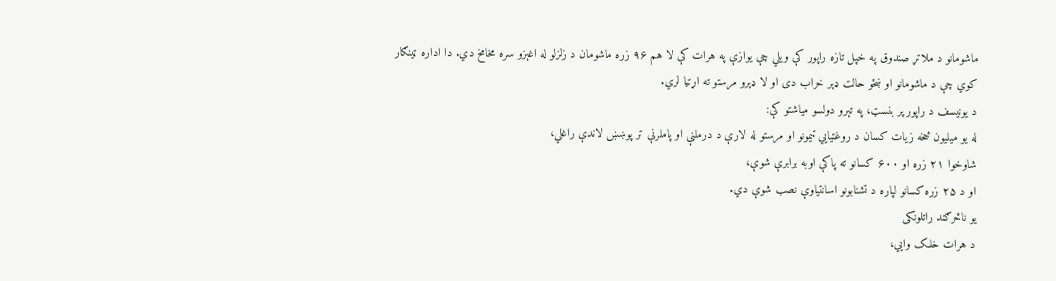ماشومانو د ملاتړ صندوق په خپل تازه راپور کې ویلي چې یوازې په هرات کې لا هم ۹۶ زره ماشومان د زلزلو له اغېزو سره مخامخ دي. دا اداره ټینګار کوي چې د ماشومانو او ښځو حالت ډېر خراب دی او لا ډېرو مرستو ته اړتیا لري.
د یونیسف د راپور پر بنسټ، په تېرو دولسو میاشتو کې:
له یو میلیون څخه زیات کسان د روغتیايي ټیمونو او مرستو له لارې د درملنې او پاملرنې تر پوښښ لاندې راغلي،
شاوخوا ۲۱ زره او ۶۰۰ کسانو ته پاکې اوبه برابرې شوې،
او د ۲۵ زره کسانو لپاره د تشنابونو اسانتیاوې نصب شوې دي.
یو ناڅرګند راتلونکی
د هرات خلک وايي،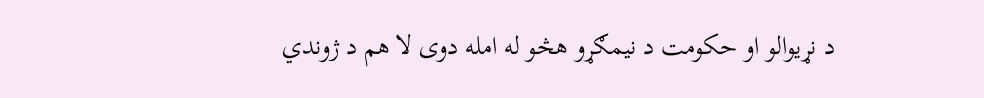د نړیوالو او حکومت د نیمګړو هڅو له امله دوی لا هم د ژوندي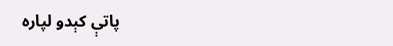پاتې کېدو لپاره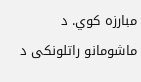مبارزه کوي. د ماشومانو راتلونکی د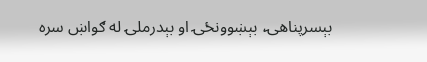بېسرپناهۍ، بېښوونځۍ او بېدرملۍ له ګواښ سره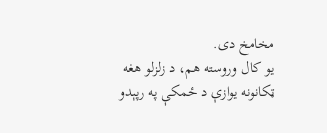مخامخ دی.
یو کال وروسته هم، د زلزلو هغه ټکانونه یوازې د ځمکې په رپېدو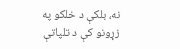نه، بلکې د خلکو په زړونو کې د تلپاتې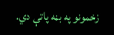زخمونو په بڼه پاتې دي.